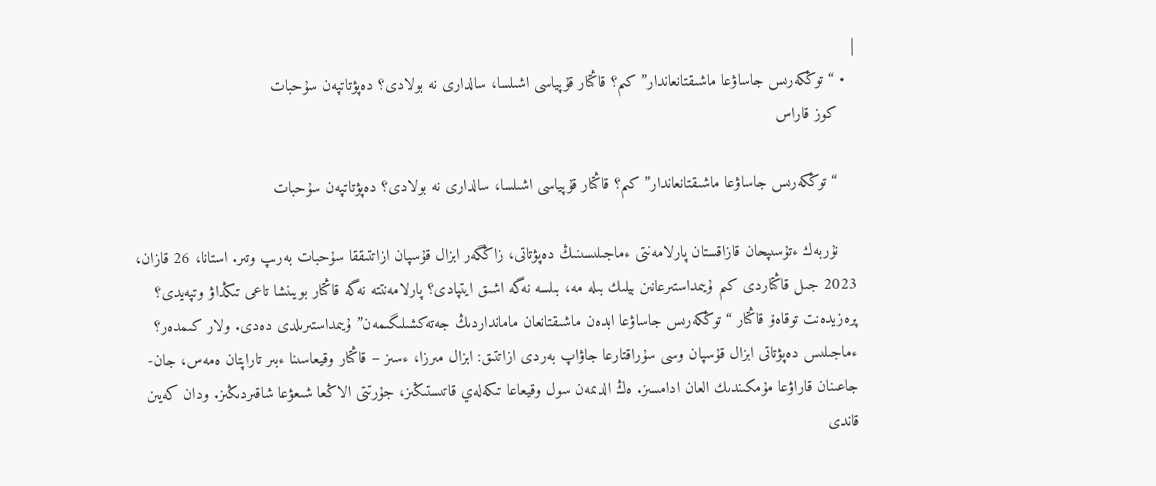|
  • “توڭكەرىس جاساۋعا ماشىقتانعاندار” كىم؟ قاڭتار قۇپياسى اشىلسا، سالدارى نە بولادى؟ دەپۋتاتپەن سۇحبات
    كوز قاراس

    “توڭكەرىس جاساۋعا ماشىقتانعاندار” كىم؟ قاڭتار قۇپياسى اشىلسا، سالدارى نە بولادى؟ دەپۋتاتپەن سۇحبات

    نۇربەك ءتۇسىپحان قازاقستان پارلامەنتى ءماجىلىسىنىڭ دەپۋتاتى، زاڭگەر ابزال قۇسپان ازاتتىققا سۇحبات بەرىپ وتىر. استانا، 26 قازان، 2023 جىل قاڭتاردى كىم ۇيىمداستىرعانىن بيلىك بىلە مە، بىلسە نەگە اشىق ايتپادى؟ پارلامەنتتە نەگە قاڭتار بويىنشا تاعى تىڭداۋ وتپەيدى؟ پرەزيدەنت توقاەۆ قاڭتار “توڭكەرىس جاساۋعا ابدەن ماشىقتانعان مامانداردىڭ جەتەكشىلىگىمەن” ۇيىمداستىرىلدى دەدى. ولار كىمدەر؟ ءماجىلىس دەپۋتاتى ابزال قۇسپان وسى سۇراقتارعا جاۋاپ بەردى ازاتتىق: ابزال مىرزا، ءسىز – قاڭتار وقيعاسىنا ءبىر تاراپتان ەمەس، جان-جاعىنان قاراۋعا مۇمكىندىك العان ادامسىز. ەڭ الدىمەن سول وقيعاعا تىكەلەي قاتىستىڭىز، جۇرتتى الاڭعا شىعۋعا شاقىردىڭىز. ودان كەيىن قاندى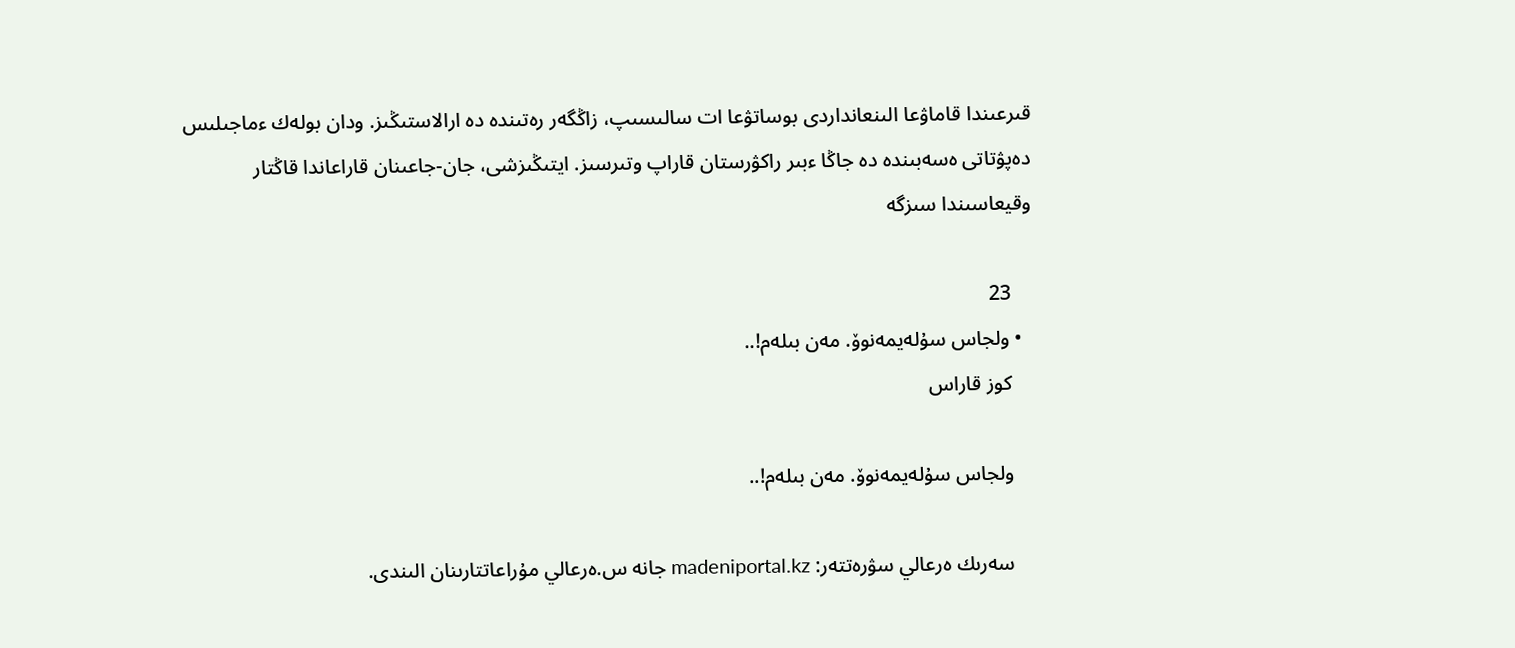قىرعىندا قاماۋعا الىنعانداردى بوساتۋعا ات سالىسىپ، زاڭگەر رەتىندە دە ارالاستىڭىز. ودان بولەك ءماجىلىس دەپۋتاتى ەسەبىندە دە جاڭا ءبىر راكۋرستان قاراپ وتىرسىز. ايتىڭىزشى، جان-جاعىنان قاراعاندا قاڭتار وقيعاسىندا سىزگە

    23
  • ولجاس سۇلەيمەنوۆ. مەن بىلەم!..
    كوز قاراس

    ولجاس سۇلەيمەنوۆ. مەن بىلەم!..

    سەرىك ەرعالي سۋرەتتەر: madeniportal.kz جانە س.ەرعالي مۇراعاتتارىنان الىندى.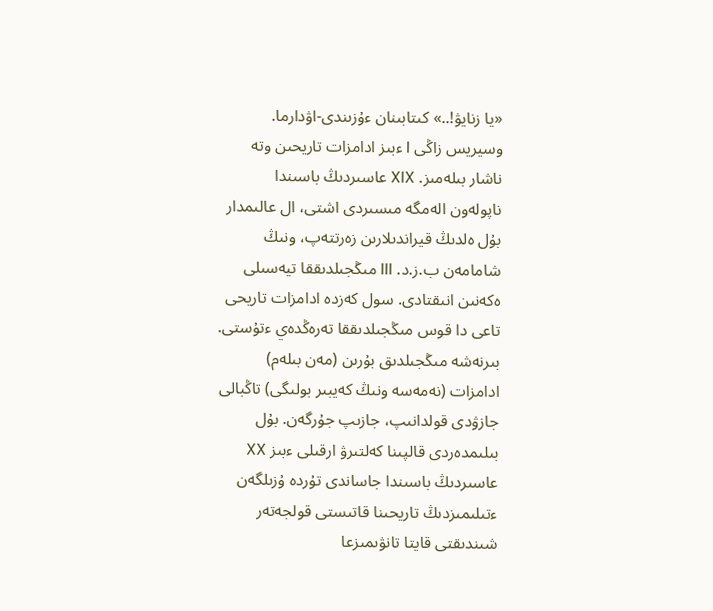«يا زنايۋ!..» كىتابىنان ءۇزىندى-اۋدارما. وسيريس زاڭى I ءبىز ادامزات تاريحىن وتە ناشار بىلەمىز. XIX عاسىردىڭ باسىندا ناپولەون الەمگە مىسىردى اشتى، ال عالىمدار بۇل ەلدىڭ قيراندىلارىن زەرتتەپ، ونىڭ شامامەن ب.ز.د. III مىڭجىلدىققا تيەسىلى ەكەنىن انىقتادى. سول كەزدە ادامزات تاريحى تاعى دا قوس مىڭجىلدىققا تەرەڭدەي ءتۇستى. بىرنەشە مىڭجىلدىق بۇرىن (مەن بىلەم) ادامزات (نەمەسە ونىڭ كەيبىر بولىگى) تاڭبالى جازۋدى قولدانىپ، جازىپ جۇرگەن. بۇل بىلىمدەردى قالپىنا كەلتىرۋ ارقىلى ءبىز XX عاسىردىڭ باسىندا جاساندى تۇردە ۇزىلگەن ءتىلىمىزدىڭ تاريحىنا قاتىستى قولجەتەر شىندىقتى قايتا تانۋىمىزعا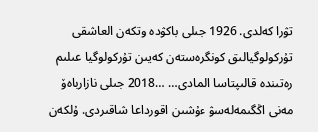تۋرا كەلدى. 1926 جىلى باكۋدە وتكەن العاشقى تۇركولوگيالىق كونگرەستەن كەيىن تۇركولوگيا عىلىم رەتىندە قالىپتاسا المادى… …2018 جىلى نازارباەۆ مەنى اڭگىمەلەسۋ ءۇشىن اقورداعا شاقىردى. ۇلكەن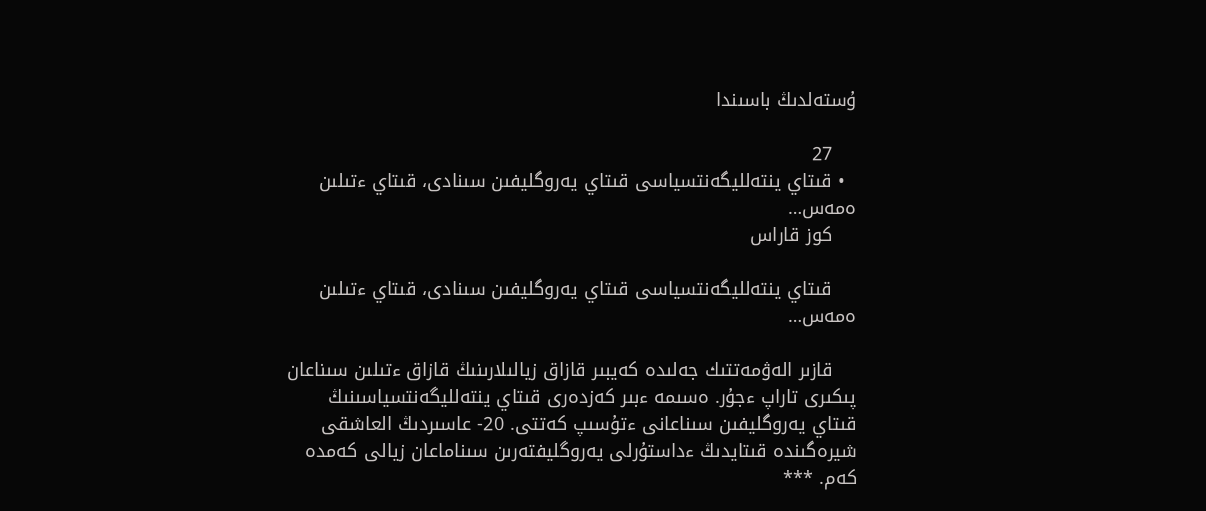ۇستەلدىڭ باسىندا

    27
  • قىتاي ينتەلليگەنتسياسى قىتاي يەروگليفىن سىنادى، قىتاي ءتىلىن ەمەس…
    كوز قاراس

    قىتاي ينتەلليگەنتسياسى قىتاي يەروگليفىن سىنادى، قىتاي ءتىلىن ەمەس…

    قازىر الەۋمەتتىك جەلىدە كەيبىر قازاق زيالىلارىنىڭ قازاق ءتىلىن سىناعان پىكىرى تاراپ ءجۇر. ەسىمە ءبىر كەزدەرى قىتاي ينتەلليگەنتسياسىنىڭ قىتاي يەروگليفىن سىناعانى ءتۇسىپ كەتتى. 20- عاسىردىڭ العاشقى شيرەگىندە قىتايدىڭ ءداستۇرلى يەروگليفتەرىن سىناماعان زيالى كەمدە كەم. ***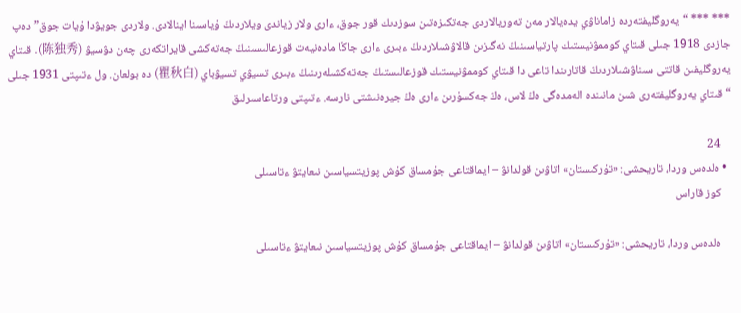*** *** “يەروگليفتەردە زاماناۋي يدەيالار مەن تەوريالاردى جەتكىزەتىن سوزدىك قور جوق، ءارى ولار زياندى ويلاردىڭ ۇياسىنا اينالادى. ولاردى جويۋدا ۇيات جوق” دەپ جازدى 1918 جىلى قىتاي كوممۋنيستىك پارتياسىنىڭ نەگىزىن قالاۋشىلاردىڭ ءبىرى ءارى جاڭا مادەنيەت قوزعالىسىنىڭ جەتەكشى قايراتكەرى چەن دۋسيۋ (陈独秀). قىتاي يەروگليفىن قاتتى سىناۋشىلاردىڭ قاتارىندا تاعى دا قىتاي كوممۋنيستىك قوزعالىستىڭ جەتەكشىلەرىنىڭ ءبىرى تسيۋي تسيۋباي (瞿秋白) دە بولعان. ول ءتىپتى 1931 جىلى “قىتاي يەروگليفتەرى شىن مانىندە الەمدەگى ەڭ لاس، ەڭ جەكسۇرىن ءارى ەڭ جيرەنىشتى نارسە. ءتىپتى ورتاعاسىرلىق

    24
  • ەلدەس وردا، تاريحشى: «تۇركىستان» اتاۋىن قولدانۋ – ايماقتاعى جۇمساق كۇش پوزيتسياسىن نىعايتۋ ءتاسىلى
    كوز قاراس

    ەلدەس وردا، تاريحشى: «تۇركىستان» اتاۋىن قولدانۋ – ايماقتاعى جۇمساق كۇش پوزيتسياسىن نىعايتۋ ءتاسىلى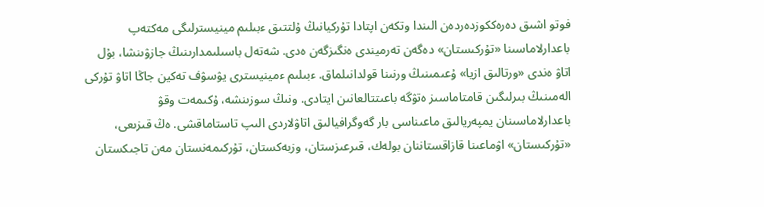فوتو اشىق دەرەككوزدەردەن الىندا وتكەن اپتادا تۇركيانىڭ ۇلتتىق ءبىلىم مينيسترلىگى مەكتەپ باعدارلاماسىنا «تۇركىستان» دەگەن تەرميندى ەنگىزگەن ەدى. شەتەل باسىلىمدارىنىڭ جازۋىنشا، بۇل اتاۋ ەندى «ورتالىق ازيا» ۇعىمىنىڭ ورنىنا قولدانىلماق. ءبىلىم ءمينيسترى يۋسۋف تەكين جاڭا اتاۋ تۇركى الەمىنىڭ بىرلىگىن قامتاماسىز ەتۋگە باعىتتالعانىن ايتادى. ونىڭ سوزىنشە، ۇكىمەت وقۋ باعدارلاماسىنان يمپەريالىق ماعىناسى بار گەوگرافيالىق اتاۋلاردى الىپ تاستاماقشى. ەڭ قىزىعى، «تۇركىستان» اۋماعىنا قازاقستاننان بولەك، قىرعىزستان، وزبەكستان، تۇركىمەنستان مەن تاجىكستان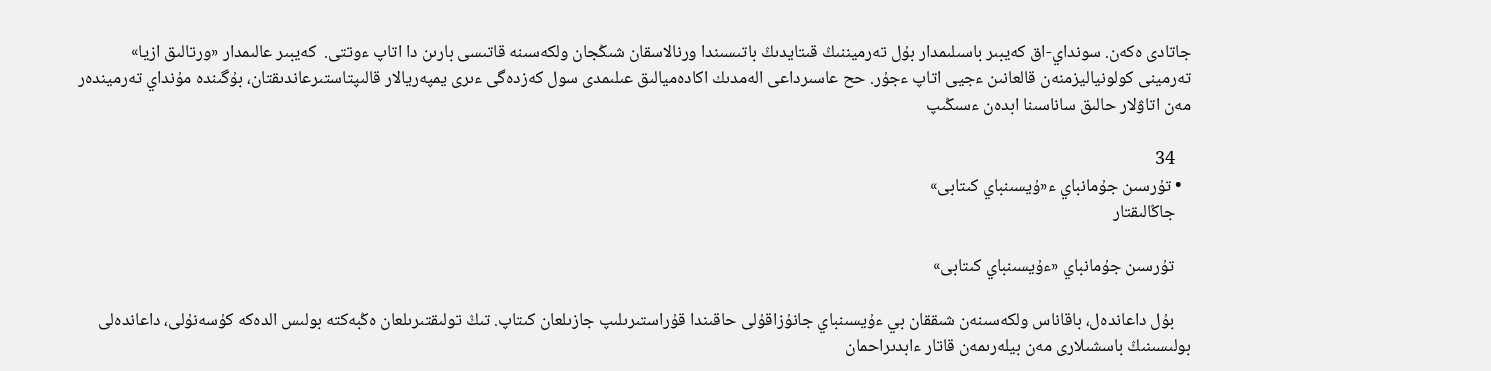جاتادى ەكەن. سونداي-اق كەيبىر باسىلىمدار بۇل تەرميننىڭ قىتايدىڭ باتىسىندا ورنالاسقان شىڭجان ولكەسىنە قاتىسى بارىن دا اتاپ ءوتتى.  كەيبىر عالىمدار «ورتالىق ازيا» تەرمينى كولونياليزمنەن قالعانىن ءجيى اتاپ ءجۇر. حح عاسىرداعى الەمدىك اكادەميالىق عىلىمدى سول كەزدەگى ءىرى يمپەريالار قالىپتاستىرعاندىقتان، بۇگىندە مۇنداي تەرميندەر مەن اتاۋلار حالىق ساناسىنا ابدەن ءسىڭىپ

    34
  • تۇرسىن جۇمانباي ء«ۇيسىنباي كىتابى»
    جاڭالىقتار

    تۇرسىن جۇمانباي «ءۇيسىنباي كىتابى»

    بۇل داعاندەل، باقاناس ولكەسىنەن شىققان بي ءۇيسىنباي جانۇزاقۇلى حاقىندا قۇراستىرىلىپ جازىلعان كىتاپ. تىڭ تولىقتىرىلعان ەڭبەكتە بولىس الدەكە كۇسەنۇلى، داعاندەلى بولىسىنىڭ باسشىلارى مەن بيلەرىمەن قاتار ءابدىراحمان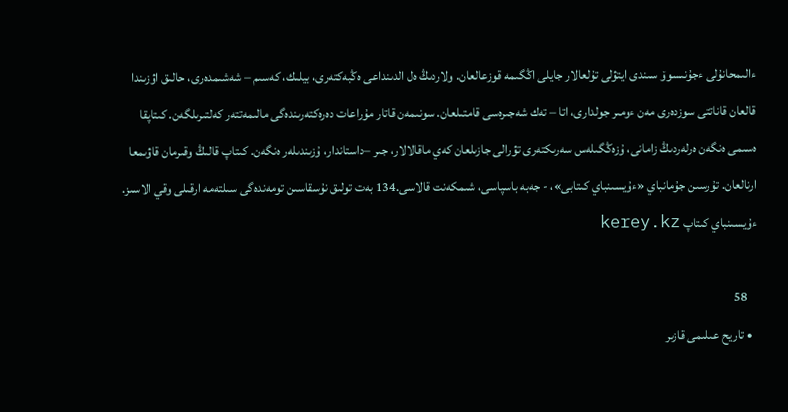ءالىمحانۇلى ءجۇنىسوۆ سىندى ايتۋلى تۇلعالار جايلى اڭگىمە قوزعالعان. ولاردىڭ ەل الدىنداعى ەڭبەكتەرى، بيلىك، كەسىم – شەشىمدەرى، حالىق اۋزىندا قالعان قاناتتى سوزدەرى مەن ءومىر جولدارى، اتا – تەك شەجىرەسى قامتىلعان. سونىمەن قاتار مۇراعات دەرەكتەرىندەگى مالىمەتتەر كەلتىرىلگەن. كىتاپقا ەسىمى ەنگەن ەرلەردىڭ زامانى، ۇزەڭگىلەس سەرىكتەرى تۋرالى جازىلعان كەي ماقالالار، جىر –داستاندار، ۇزىندىلەر ەنگەن. كىتاپ قالىڭ وقىرمان قاۋىمعا ارنالعان. تۇرسىن جۇمانباي «ءۇيسىنباي كىتابى»، - جەبە باسپاسى، شىمكەنت قالاسى.134 بەت تولىق نۇسقاسىن تومەندەگى سىلتەمە ارقىلى وقي الاسىز. ءۇيسىنباي كىتاپ kerey.kz

    58
  • تاريح عىلىمى قازىر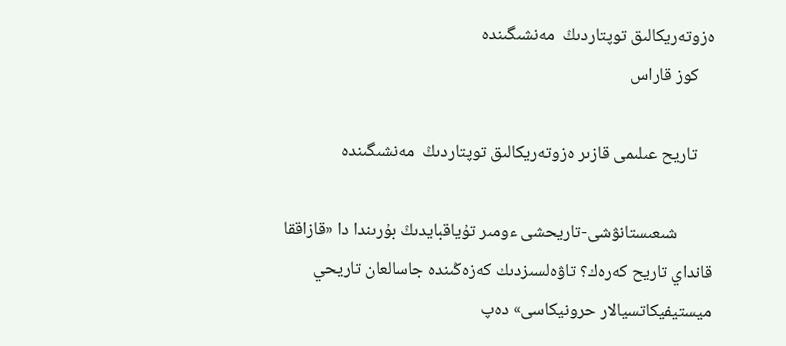ەزوتەريكالىق توپتاردىڭ  مەنشىگىندە
    كوز قاراس

    تاريح عىلىمى قازىر ەزوتەريكالىق توپتاردىڭ  مەنشىگىندە

         شىعىستانۋشى-تاريحشى ءومىر تۇياقبايدىڭ بۇرىندا دا «قازاققا قانداي تاريح كەرەك؟ تاۋەلسىزدىك كەزەڭىندە جاسالعان تاريحي ميستيفيكاتسيالار حرونيكاسى» دەپ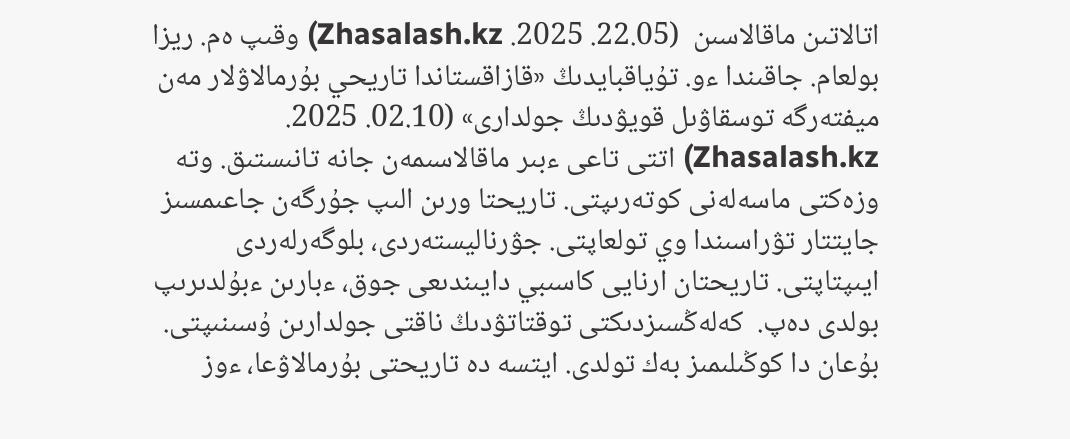اتالاتىن ماقالاسىن  (22.05. 2025. Zhasalash.kz) وقىپ ەم. ريزا بولعام. جاقىندا ءو. تۇياقبايدىڭ «قازاقستاندا تاريحي بۇرمالاۋلار مەن ميفتەرگە توسقاۋىل قويۋدىڭ جولدارى» (02.10. 2025. Zhasalash.kz) اتتى تاعى ءبىر ماقالاسىمەن جانە تانىستىق. وتە وزەكتى ماسەلەنى كوتەرىپتى. تاريحتا ورىن الىپ جۇرگەن جاعىمسىز جايتتار تۋراسىندا وي تولعاپتى. جۋرناليستەردى، بلوگەرلەردى ايىپتاپتى. تاريحتان ارنايى كاسىبي دايىندىعى جوق، ءبارىن ءبۇلدىرىپ بولدى دەپ.  كەلەڭسىزدىكتى توقتاتۋدىڭ ناقتى جولدارىن ۇسىنىپتى. بۇعان دا كوڭىلىمىز بەك تولدى. ايتسە دە تاريحتى بۇرمالاۋعا، ءوز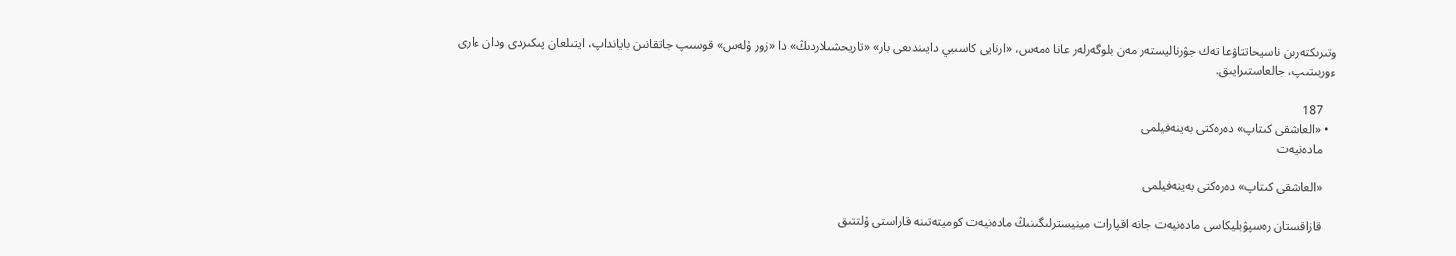وتىرىكتەرىن ناسيحاتتاۋعا تەك جۋرناليستەر مەن بلوگەرلەر عانا ەمەس، «ارنايى كاسىبي دايىندىعى بار» «تاريحشىلاردىڭ» دا «زور ۇلەس» قوسىپ جاتقانىن بايانداپ، ايتىلعان پىكىردى ودان ءارى ءوربىتىپ، جالعاستىرايىق.

    187
  • «العاشقى كىتاپ» دەرەكتى بەينەفيلمى
    مادەنيەت

    «العاشقى كىتاپ» دەرەكتى بەينەفيلمى

    قازاقستان رەسپۋبليكاسى مادەنيەت جانە اقپارات مينيسترلىگىنىڭ مادەنيەت كوميتەتىنە قاراستى ۇلتتىق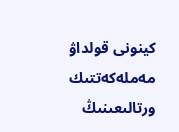كينونى قولداۋ مەملەكەتتىك ورتالىعىنىڭ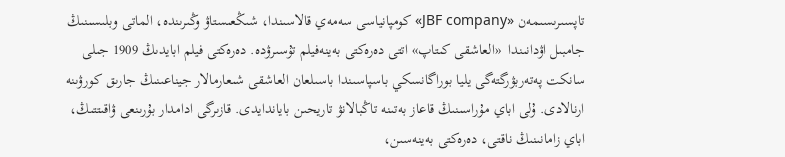تاپسىرىسىمەن «JBF company» كومپانياسى سەمەي قالاسىندا، شىڭعىستاۋ وڭىرىندە، الماتى وبلىسىنىڭ جامبىل اۋدانىندا  «العاشقى كىتاپ» اتتى دەرەكتى بەينەفيلم تۇسىرۋدە. دەرەكتى فيلم ابايدىڭ 1909 جىلى سانكت پەتەربۋرگتەگى يليا بوراگانسكي باسپاسىندا باسىلعان العاشقى شىعارمالار جيناعىنىڭ جارىق كورۋىنە ارنالادى. ۇلى اباي مۇراسىنىڭ قاعاز بەتىنە تاڭبالانۋ تاريحىن باياندايدى. قازىرگى ادامدار بۇرىنعى ۋاقىتتىڭ، اباي زامانىنىڭ ناقتى، دەرەكتى بەينەسىن،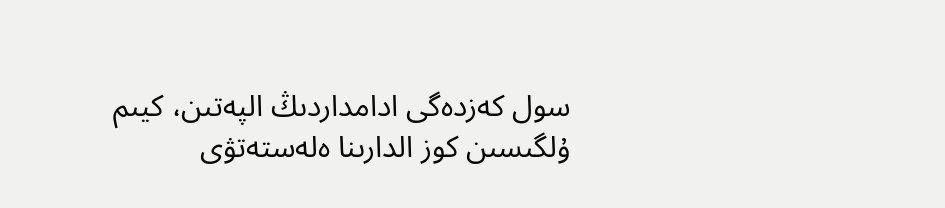سول كەزدەگى ادامداردىڭ الپەتىن، كيىم ۇلگىسىن كوز الدارىنا ەلەستەتۋى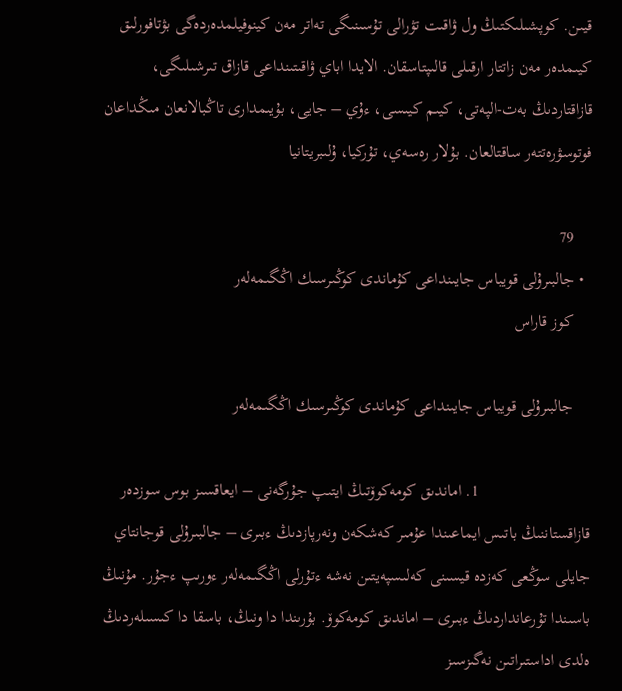قيىن. كوپشىلىكتىڭ ول ۋاقىت تۋرالى تۇسىنىگى تەاتر مەن كينوفيلمدەردەگى بۋتافورلىق كيىمدەر مەن زاتتار ارقىلى قالىپتاسقان. الايدا اباي ۋاقىتىنداعى قازاق تىرشىلىگى، قازاقتاردىڭ بەت-الپەتى، كيىم كيىسى، ءۇي – جايى، بۇيىمدارى تاڭبالانعان مىڭداعان فوتوسۋرەتتەر ساقتالعان. بۇلار رەسەي، تۇركيا، ۇلىبريتانيا

    79
  • جالبىرۇلى قويباس جايىنداعى كۇماندى كوڭىرسىك اڭگىمەلەر
    كوز قاراس

    جالبىرۇلى قويباس جايىنداعى كۇماندى كوڭىرسىك اڭگىمەلەر

                          1. اماندىق كومەكوۆتىڭ ايتىپ جۇرگەنى – ايعاقسىز بوس سوزدەر        قازاقستاننىڭ باتىس ايماعىندا عۇمىر كەشكەن ونەرپازدىڭ ءبىرى – جالبىرۇلى قوجانتاي  جايلى سوڭعى كەزدە قيسىنى كەلىسپەيتىن نەشە ءتۇرلى اڭگىمەلەر ءورىپ ءجۇر. مۇنىڭ باسىندا تۇرعانداردىڭ ءبىرى – اماندىق كومەكوۆ. بۇرىندا دا ونىڭ، باسقا دا كىسىلەردىڭ ەلدى اداستىراتىن نەگىزسىز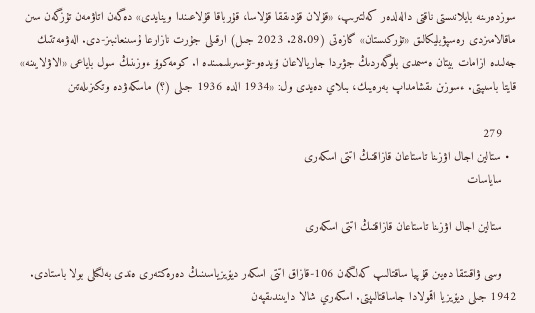سوزدەرىنە بايلانىستى ناقتى دالەلدەر كەلتىرىپ، «قۇلان قۇدىققا قۇلاسا، قۇرباقا قۇلاعىندا وينايدى» دەگەن اتاۋمەن تۇزگەن سىن ماقالامىزدى رەسپۋبليكالىق «تۇركىستان» گازەتى (28.09. 2023 جىل) ارقىلى جۇرت نازارعا ۇسىنعانبىز-دى. الەۋمەتتىك جەلىدە ازامات بيتان ەسىمدى بلوگەردىڭ جۋىردا جاريالاعان ۆيدەو-تۇسىرىلىمىندە ا. كومەكوۆ ءوزىنىڭ سول باياعى «الاۋلايىنە» قايتا باسىپتى. ءسوزىن ىقشامداپ بەرەيىك، بىلاي دەيدى ول: «1934 الدە 1936 جىلى (؟) ماسكەۋدە وتكىزىلەتىن

    279
  • ستالين اجال اۋزىنا تاستاعان قازاقتىڭ اتتى اسكەرى
    ساياسات

    ستالين اجال اۋزىنا تاستاعان قازاقتىڭ اتتى اسكەرى

    وسى ۋاقىتقا دەيىن قۇپيا ساقتالىپ كەلگەن 106-قازاق اتتى اسكەر ديۆيزياسىنىڭ دەرەكتەرى ەندى بەلگىلى بولا باستادى. 1942 جىلى ديۆيزيا اقمولادا جاساقتالىپتى. اسكەري شالا دايىندىقپەن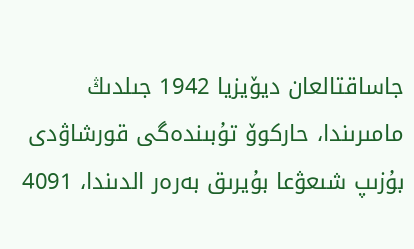جاساقتالعان ديۆيزيا 1942 جىلدىڭ مامىرىندا، حاركوۆ تۇبىندەگى قورشاۋدى بۇزىپ شىعۋعا بۇيرىق بەرەر الدىندا، 4091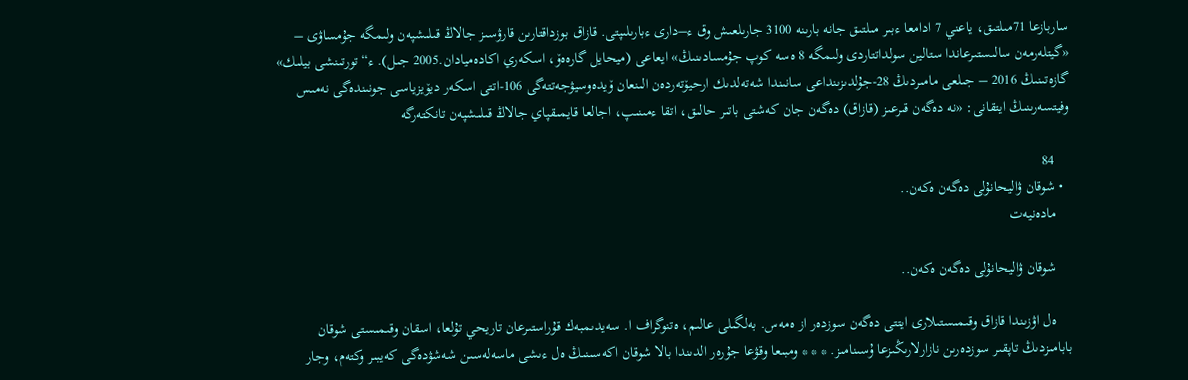ساربازعا 71مىلتىق، ياعني 7 ادامعا ءبىر مىلتىق جانە بارىنە 3100 جارىلعىش وق ء–دارى ءبارىلىپتى. قازاق بوزداقتارىن قارۋسىز جالاڭ قىلىشپەن ولىمگە جۇمساۋى – «گيتلەرمەن سالىستىرعاندا ستالين سولداتتاردى ولىمگە 8 ەسە كوپ جۇمسادىنىڭ» ايعاعى (ميحايل گارەەۆ، اسكەري اكادەميادان.2005 جىل). ء“تورتىنشى بيلىك» گازەتىنىڭ 2016 – جىلعى مامىردىڭ 28-جۇلدىزىنداعى سانىندا شەتەلدىك ارحيۆتەردەن الىنعان ۆيدەوسيۋجەتتەگى 106-اتتى اسكەر ديۆيزياسى جونىندەگى نەمىس وفيتسەرىنىڭ ايتقانى: «نە دەگەن قىرعىز (قازاق) دەگەن جان كەشتى باتىر حالىق، اتقا ءمىنىپ، اجالعا قايمىقپاي جالاڭ قىلىشپەن تانكتەرگە

    84
  • شوقان ۋاليحانۇلى دەگەن ەكەن..
    مادەنيەت

    شوقان ۋاليحانۇلى دەگەن ەكەن..

    ەل اۋزىندا قازاق وقىمىستىلارى ايتتى دەگەن سوزدەر از ەمەس. بەلگىلى عالىم، ەتنوگراف ا. سەيدىمبەك قۇراستىرعان تاريحي تۇلعا، اسقان وقىمىستى شوقان بابامىزدىڭ تاپقىر سوزدەرىن نازارلارىڭىزعا ۇسىنامىز. * * * ومبىعا وقۋعا جۇرەر الدىندا بالا شوقان اكەسىنىڭ ەل ءىشى ماسەلەسىن شەشۋدەگى كەيبىر وكتەم، وجار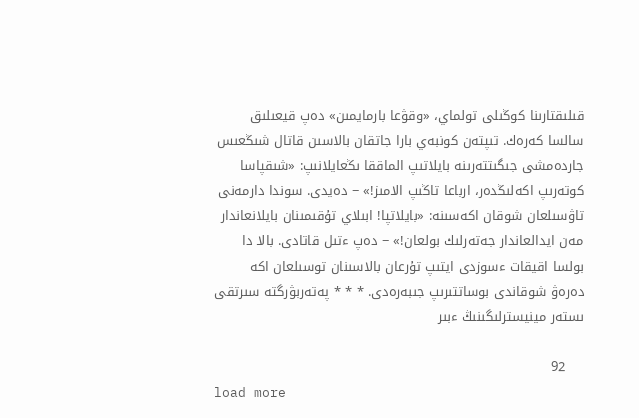قىلىقتارىنا كوڭىلى تولماي، «وقۋعا بارمايمىن» دەپ قيعىلىق سالسا كەرەك. تىپتەن كونبەي بارا جاتقان بالاسىن قاتال شىڭعىس جاردەمشى جىگىتتەرىنە بايلاتىپ الماققا ىڭعايلانىپ: «شىقپاسا كوتەرىپ اكەلىڭدەر، ارباعا تاڭىپ الامىز!» − دەيدى. سوندا دارمەنى تاۋسىلعان شوقان اكەسىنە: «بايلاتپا! ابىلاي تۇقىمىنان بايلانعاندار مەن ايدالعاندار جەتەرلىك بولعان!» − دەپ ءتىل قاتادى. بالا دا بولسا اقيقات ءسوزدى ايتىپ تۇرعان بالاسىنان توسىلعان اكە دەرەۋ شوقاندى بوساتتىرىپ جىبەرەدى. * * * پەتەربۋرگتە سىرتقى ىستەر مينيسترلىگىنىڭ ءبىر

    92
load more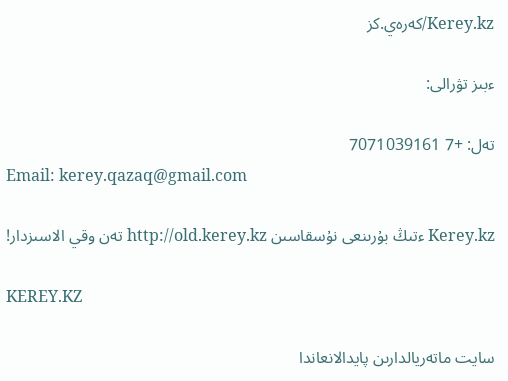Kerey.kz/كەرەي.كز

ءبىز تۋرالى:

تەل: +7 7071039161
Email: kerey.qazaq@gmail.com

Kerey.kz ءتىڭ بۇرىنعى نۇسقاسىن http://old.kerey.kz تەن وقي الاسىزدار!

KEREY.KZ

سايت ماتەريالدارىن پايدالانعاندا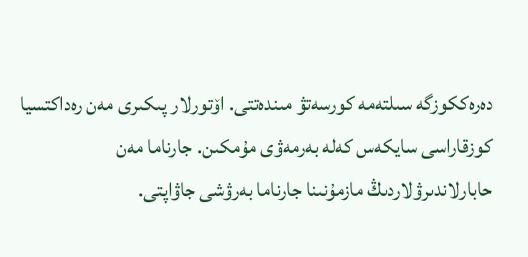دەرەككوزگە سىلتەمە كورسەتۋ مىندەتتى. اۆتورلار پىكىرى مەن رەداكتسيا كوزقاراسى سايكەس كەلە بەرمەۋى مۇمكىن. جارناما مەن حابارلاندىرۋلاردىڭ مازمۇنىنا جارناما بەرۋشى جاۋاپتى.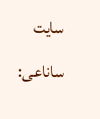سايت ساناعى: